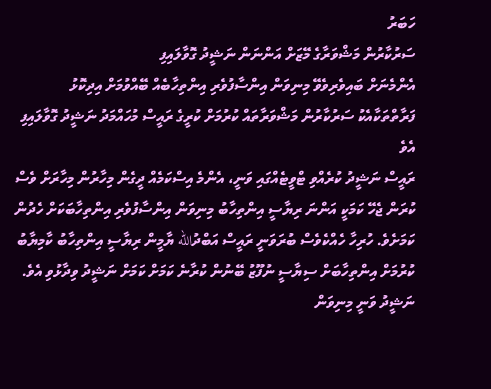ހަބަރު
ސަރުކާރުން މަޝްވަރާގެ މޭޒަށް އަންނަން ނަޝީދު ގޮވާލައިފި
އެންމެނަށް ބައިވެރިވެވޭ މިނިވަން އިންސާފުވެރި އިންތިހާބެއް ބޭއްވުމަށް އިދިކޮޅު ފަރާތްތަކާއެކު ސަރުކާރުން މަޝްވަރާތައް ކުރުމަށް ކުރީގެ ރައީސް މުހައްމަދު ނަޝީދު ގޮވާލައިފި އެވެ
ރައީސް ނަޝީދު ކުރެއްވި ޓްވީޓެއްގައި ވަނީ، އެންމެ އިސްކަމެއް ދީގެން މިހާރުން މިހާރަށް ވެސް ކުރަން ޖެހޭ ކަމަކީ އަންނަ ރިޔާސީ އިންތިހާބު މިނިވަން އިންސާފުވެރި އިންތިހާބަކަށް ހެދުން ކަމަށެވެ. ހުރިހާ ހެއްކެވެސް ބުރަވަނީ ރައީސް އަބްދުالله ޔާމީން ރިޔާސީ އިންތިހާބު ކާމިޔާބު ކުރުމަށް އިންތިހާބަށް ސިޔާސީ ނުފޫޒު ބޭނުން ކުރާނެ ކަމަށް ކަމަށް ނަޝީދު ވިދާޅުވި އެވެ.
ނަޝީދު ވަނީ މިނިވަން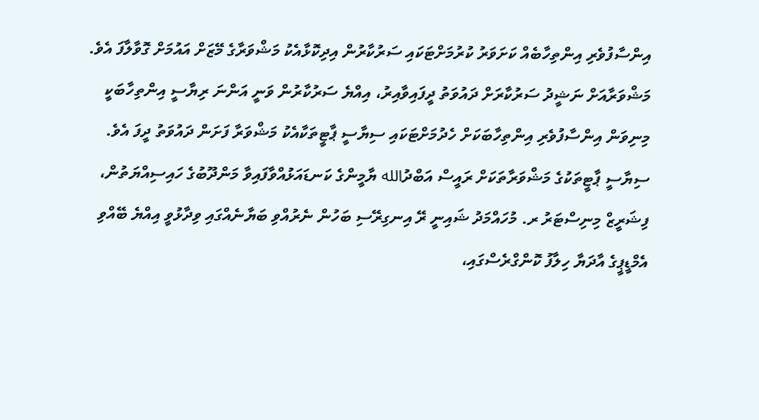އިންސާފުވެރި އިންތިހާބެއް ކަށަވަރު ކުރުމަށްޓަކައި ސަރުކާރުން އިދިކޮޅާއެކު މަޝްވަރާގެ މޭޒަށް އައުމަށް ގޮވާލާފަ އެވެ.
މަޝްވަރާއަށް ނަޝީދު ސަރުކާރަށް ދައުވަތު ދީފައިވާއިރު، އިއްޔެ ސަރުކާރުން ވަނީ އަންނަ ރިޔާސީ އިންތިހާބަކީ މިނިވަން އިންސާފުވެރި އިންތިހާބަކަށް ހެދުމަށްޓަކައި ސިޔާސީ ޕާޓީތަކާއެކު މަޝްވަރާ ފަށަން ދައުވަތު ދީފަ އެވެ.
ސިޔާސީ ޕާޓީތަކުގެ މަޝްވަރާތަކަށް ރައީސް އަބްދުالله ޔާމީންގެ ކަނޑައަޅުއްވާފައިވާ މަންދޫބުގެ ހައިސިއްޔަތުން، ފިޝަރީޒް މިނިސްޓަރު ރ. މުހައްމަދު ޝައިނީ ރޭ އިނގިރޭސި ބަހުން ނެރުއްވި ބަޔާނެއްގައި ވިދާޅުވީ އިއްޔެ ބޭއްވި އެމްޑީޕީގެ އާދަޔާ ހިލާފު ކޮންގްރެސްގައި،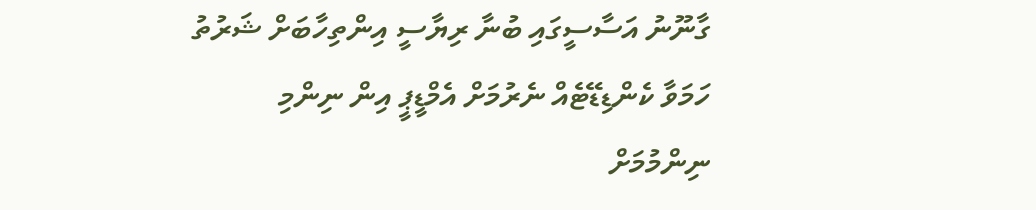ގާނޫނު އަސާސީގައި ބުނާ ރިޔާސީ އިންތިހާބަށް ޝަރުތު ހަމަވާ ކެންޑިޑޭޓެއް ނެރުމަށް އެމްޑީޕީ އިން ނިންމި ނިންމުމަށް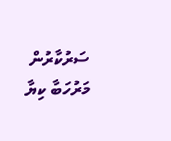ސަރުކާރުން މަރުހަބާ ކިޔާ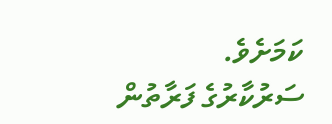ކަމަށެވެ.
ސަރުކާރުގެ ފަރާތުން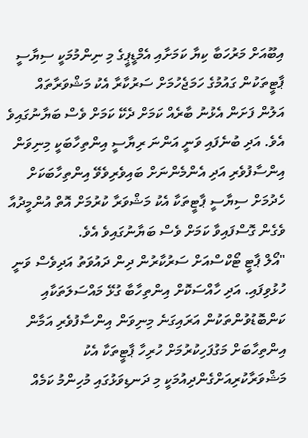އިބޫއަށް މަރުހަބާ ކިޔާ ކަމަށާއި އެމްޑީޕީގެ މި ނިންމުމަކީ ސިޔާސީ ޕާޓީތަކުން ގައުމުގެ ހަމަޖެހުމަށް ސަރުކާރާ އެކު މަޝްވަރާތައް އަލުން ފަށަން އެޅުނު ބާރެއް ކަމަށް ދެކޭ ކަމަށް ވެސް ބަޔާނުގައިވެ އެވެ. އަދި ބުނެފައި ވަނީ އަންނަ ރިޔާސީ އިންތިހާބަކީ މިނިވަން އިންސާފުވެރި އަދި އެންމެންނަށް ބައިވެރިވެވޭ އިންތިހާބަކަށް ހެދުމަށް ސިޔާސީ ޕާޓީތަކާ އެކު މަޝްވަރާ ކުރުމަށް އޮތް އުންމީދުއާ ވެގެން ގޮސްފައިވާ ކަމަށް ވެސް ބަޔާނުގައިވެ އެވެ.
"އޯލް ޕާޓީ ޓޯކްސްއަށް ސަރުކާރުން ދިން ދައުވަތު އަދިވެސް ވަނީ ހުޅުވިފައި. އަދި ހާއްސަކޮށް އިންތިހާބާ ގުޅޭ މައްސަލަތަކާއި ކަންބޮޑުވުންތަކުން އަރައިގަނެ މިނިވަން އިންސާފުވެރި އަމާން އިންތިހާބަށް މަގުފަހިކުރުމަށް ހުރިހާ ޕާޓީތަކާ އެކު މަޝްވަރާކުރިއަށްގެންދިއުމަކީ މި ދަނޑިވަޅުގައި މުހިންމު ކަމެއް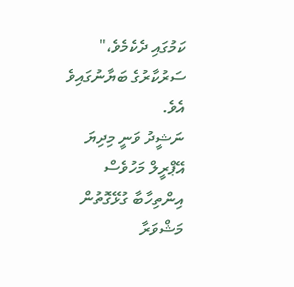ކަމުގައި ދެކެމެވެ،" ސަރުކާރުގެ ބަޔާނުގައިވެ އެވެ.
ނަޝީދު ވަނީ މިދިޔަ އޭޕްރީލް މަހުވެސް އިންތިހާބާ ގުޅޭގޮތުން މަޝްވަރާ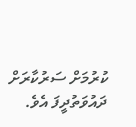ކުރުމަށް ސަރުކާރަށް ދައުވަތުދީފަ އެވެ.